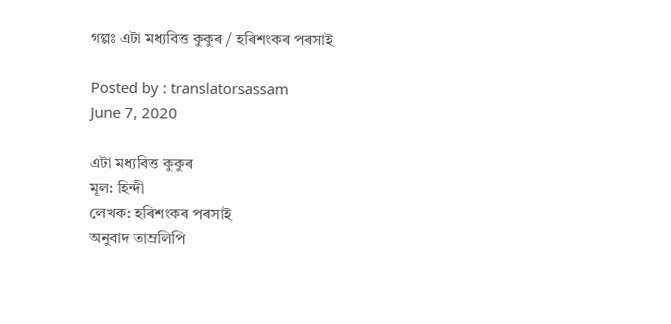গল্পঃ এটা মধ্যবিত্ত কুকুৰ / হৰিশংকৰ পৰসাই

Posted by : translatorsassam
June 7, 2020

এটা মধ্যবিত্ত কুকুৰ
মূল: হিন্দী
লেখক: হৰিশংকৰ পৰসাই
অনুবাদ তাম্ৰলিপি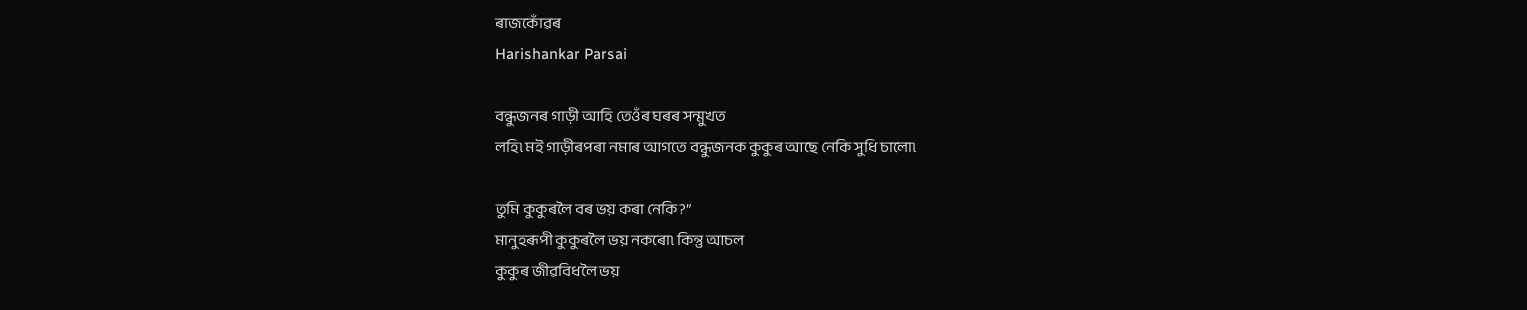ৰাজকোঁৱৰ
Harishankar Parsai

বন্ধুজনৰ গাড়ী আহি তেওঁৰ ঘৰৰ সন্মুখত
লহি৷ মই গাড়ীৰপৰা নমাৰ আগতে বন্ধুজনক কুকুৰ আছে নেকি সুধি চালো৷

তুমি কুকুৰলৈ বৰ ভয় কৰা নেকি?”
মানুহৰূপী কুকুৰলৈ ভয় নকৰো৷ কিন্তু আচল
কুকুৰ জীৱবিধলৈ ভয়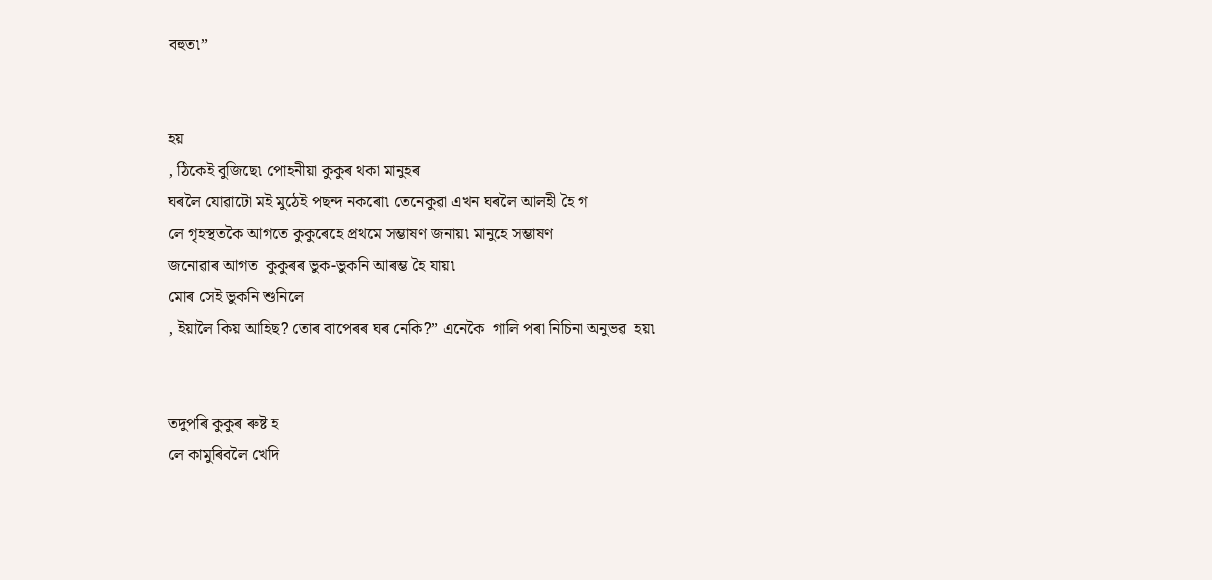বহুত৷”


হয়
, ঠিকেই বুজিছে৷ পোহনীয়া কুকুৰ থকা মানুহৰ
ঘৰলৈ যোৱাটো মই মুঠেই পছন্দ নকৰো৷ তেনেকুৱা এখন ঘৰলৈ আলহী হৈ গ
লে গৃহস্থতকৈ আগতে কুকুৰেহে প্ৰথমে সম্ভাষণ জনায়৷ মানুহে সম্ভাষণ
জনোৱাৰ আগত  কুকুৰৰ ভুক-ভুকনি আৰম্ভ হৈ যায়৷
মোৰ সেই ভুকনি শুনিলে
, ইয়ালৈ কিয় আহিছ? তোৰ বাপেৰৰ ঘৰ নেকি?” এনেকৈ  গালি পৰা নিচিনা অনুভৱ  হয়৷


তদুপৰি কুকুৰ ৰুষ্ট হ
লে কামুৰিবলৈ খেদি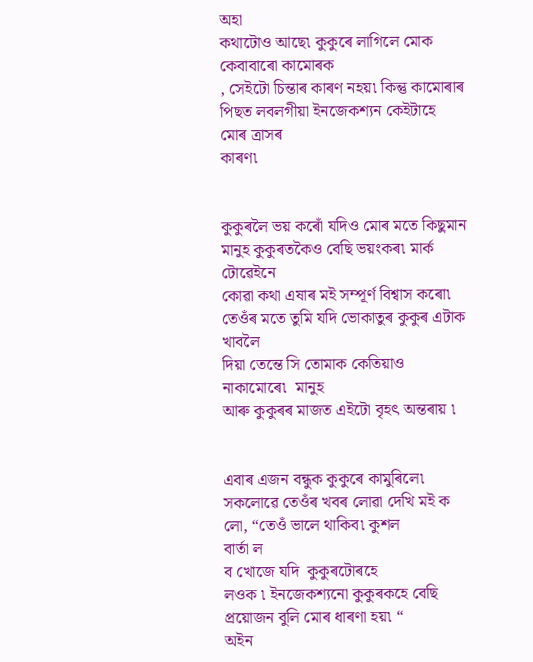অহা
কথাটোও আছে৷ কুকুৰে লাগিলে মোক কেবাবাৰো কামোৰক
, সেইটো চিন্তাৰ কাৰণ নহয়৷ কিন্তু কামোৰাৰ পিছত লবলগীয়া ইনজেকশ্যন কেইটাহে  মোৰ ত্ৰাসৰ
কাৰণ৷


কুকুৰলৈ ভয় কৰোঁ যদিও মোৰ মতে কিছুমান মানুহ কুকুৰতকৈও বেছি ভয়ংকৰ৷ মাৰ্ক টোৱেইনে
কোৱা কথা এষাৰ মই সম্পূৰ্ণ বিশ্বাস কৰো৷ তেওঁৰ মতে তুমি যদি ভোকাতুৰ কুকুৰ এটাক খাবলৈ
দিয়া তেন্তে সি তোমাক কেতিয়াও নাকামোৰে৷  মানুহ
আৰু কুকুৰৰ মাজত এইটো বৃহৎ অন্তৰায় ৷


এবাৰ এজন বন্ধুক কুকুৰে কামুৰিলে৷ সকলোৱে তেওঁৰ খবৰ লোৱা দেখি মই ক
লো, “তেওঁ ভালে থাকিব৷ কুশল
বাৰ্তা ল
ব খোজে যদি  কুকুৰটোৰহে
লওক ৷ ইনজেকশ্যনো কুকুৰকহে বেছি প্ৰয়োজন বুলি মোৰ ধাৰণা হয়৷ “
অইন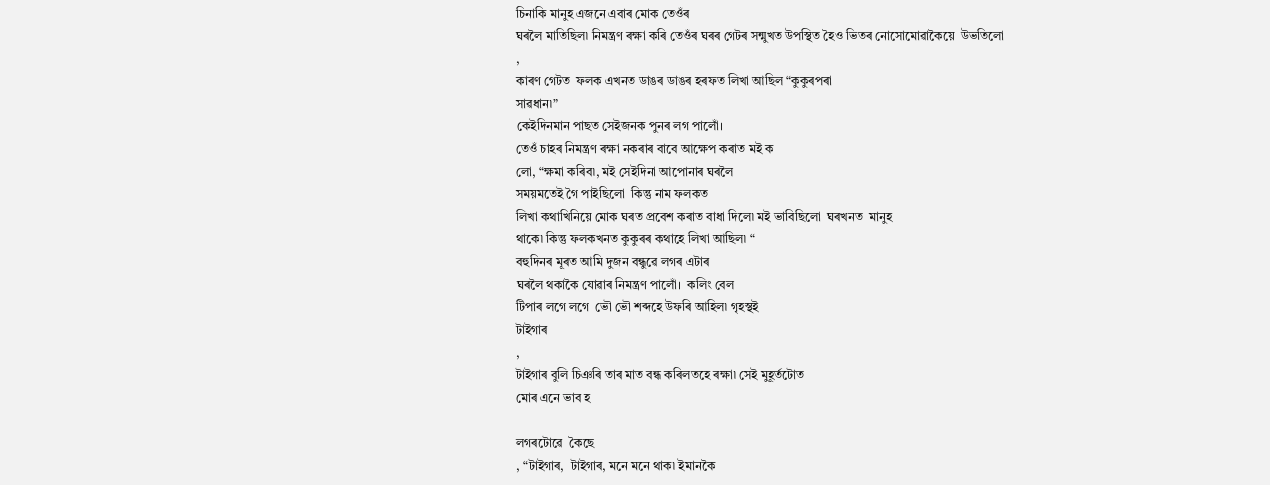চিনাকি মানুহ এজনে এবাৰ মোক তেওঁৰ
ঘৰলৈ মাতিছিল৷ নিমন্ত্ৰণ ৰক্ষা কৰি তেওঁৰ ঘৰৰ গেটৰ সন্মুখত উপস্থিত হৈও ভিতৰ নোসোমোৱাকৈয়ে  উভতিলো
,
কাৰণ গেটত  ফলক এখনত ডাঙৰ ডাঙৰ হৰফত লিখা আছিল “কুকুৰপৰা
সাৱধান৷”
কেইদিনমান পাছত সেইজনক পুনৰ লগ পালোঁ।
তেওঁ চাহৰ নিমন্ত্ৰণ ৰক্ষা নকৰাৰ বাবে আক্ষেপ কৰাত মই ক
লো, “ক্ষমা কৰিব৷, মই সেইদিনা আপোনাৰ ঘৰলৈ
সময়মতেই গৈ পাইছিলো  কিন্তু নাম ফলকত
লিখা কথাখিনিয়ে মোক ঘৰত প্ৰবেশ কৰাত বাধা দিলে৷ মই ভাবিছিলো  ঘৰখনত  মানুহ
থাকে৷ কিন্তু ফলকখনত কুকুৰৰ কথাহে লিখা আছিল৷ “
বহুদিনৰ মূৰত আমি দুজন বন্ধুৱে লগৰ এটাৰ
ঘৰলৈ থকাকৈ যোৱাৰ নিমন্ত্ৰণ পালোঁ।  কলিং বেল
টিপাৰ লগে লগে  ভৌ ভৌ শব্দহে উফৰি আহিল৷ গৃহস্থই
টাইগাৰ
,
টাইগাৰ বুলি চিঞৰি তাৰ মাত বন্ধ কৰিলতহে ৰক্ষা৷ সেই মুহূৰ্তটোত
মোৰ এনে ভাব হ

লগৰটোৱে  কৈছে
, “টাইগাৰ,  টাইগাৰ, মনে মনে থাক৷ ইমানকৈ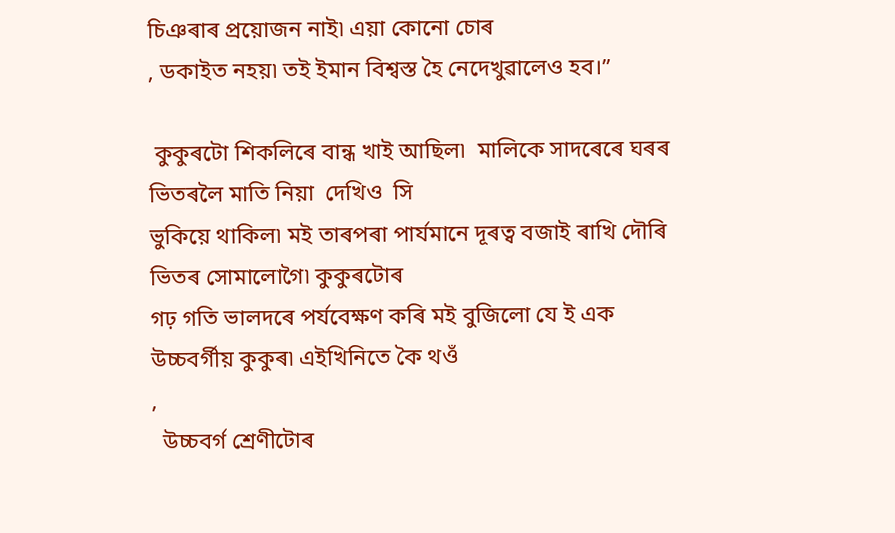চিঞৰাৰ প্ৰয়োজন নাই৷ এয়া কোনো চোৰ
, ডকাইত নহয়৷ তই ইমান বিশ্বস্ত হৈ নেদেখুৱালেও হব।”

 কুকুৰটো শিকলিৰে বান্ধ খাই আছিল৷  মালিকে সাদৰেৰে ঘৰৰ ভিতৰলৈ মাতি নিয়া  দেখিও  সি
ভুকিয়ে থাকিল৷ মই তাৰপৰা পাৰ্যমানে দূৰত্ব বজাই ৰাখি দৌৰি ভিতৰ সোমালোগৈ৷ কুকুৰটোৰ
গঢ় গতি ভালদৰে পৰ্যবেক্ষণ কৰি মই বুজিলো যে ই এক উচ্চবৰ্গীয় কুকুৰ৷ এইখিনিতে কৈ থওঁ
,
  উচ্চবৰ্গ শ্ৰেণীটোৰ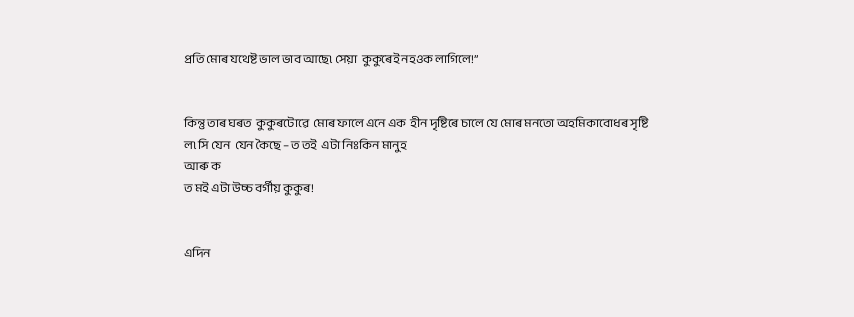প্ৰতি মোৰ যথেষ্ট ভাল ভাব আছে৷ সেয়া  কুকুৰেই নহওক লাগিলে!”


কিন্তু তাৰ ঘৰত  কুকুৰটোৱে  মোৰ ফালে এনে এক  হীন দৃষ্টিৰে চালে যে মোৰ মনতো অহমিকাবোধৰ সৃষ্টি
ল৷ সি যেন  যেন কৈছে – ত তই  এটা নিঃকিন মানুহ
আৰু ক
ত মই এটা উচ্চ বৰ্গীয় কুকুৰ!


এদিন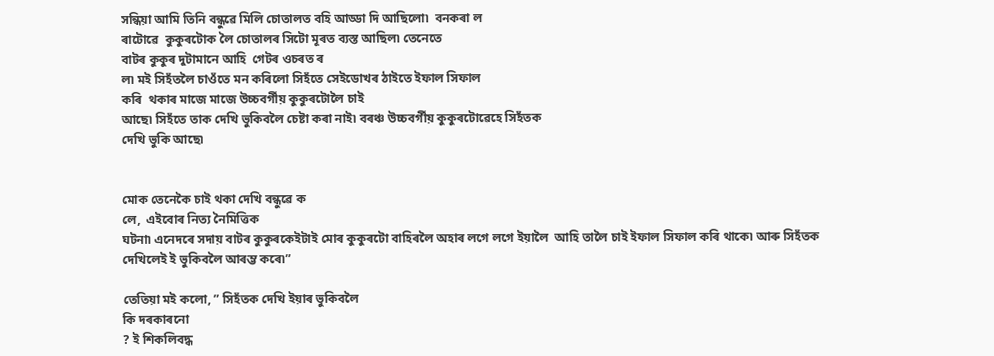সন্ধিয়া আমি তিনি বন্ধুৱে মিলি চোতালত বহি আড্ডা দি আছিলো৷  বনকৰা ল
ৰাটোৱে  কুকুৰটোক লৈ চোতালৰ সিটো মূৰত ব্যস্ত আছিল৷ তেনেতে
বাটৰ কুকুৰ দুটামানে আহি  গেটৰ ওচৰত ৰ
ল৷ মই সিহঁতলৈ চাওঁতে মন কৰিলো সিহঁতে সেইডোখৰ ঠাইতে ইফাল সিফাল
কৰি  থকাৰ মাজে মাজে উচ্চবৰ্গীয় কুকুৰটোলৈ চাই
আছে৷ সিহঁতে তাক দেখি ভুকিবলৈ চেষ্টা কৰা নাই৷ বৰঞ্চ উচ্চবৰ্গীয় কুকুৰটোৱেহে সিহঁতক
দেখি ভুকি আছে৷


মোক তেনেকৈ চাই থকা দেখি বন্ধুৱে ক
লে,  এইবোৰ নিত্য নৈমিত্তিক
ঘটনা৷ এনেদৰে সদায় বাটৰ কুকুৰকেইটাই মোৰ কুকুৰটো বাহিৰলৈ অহাৰ লগে লগে ইয়ালৈ  আহি তালৈ চাই ইফাল সিফাল কৰি থাকে৷ আৰু সিহ‍ঁতক
দেখিলেই ই ভুকিবলৈ আৰম্ভ কৰে৷”

তেতিয়া মই কলো, ” সিহঁতক দেখি ইয়াৰ ভুকিবলৈ
কি দৰকাৰনো
? ই শিকলিবদ্ধ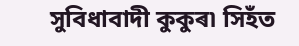সুবিধাবাদী কুকুৰ৷ সিহঁত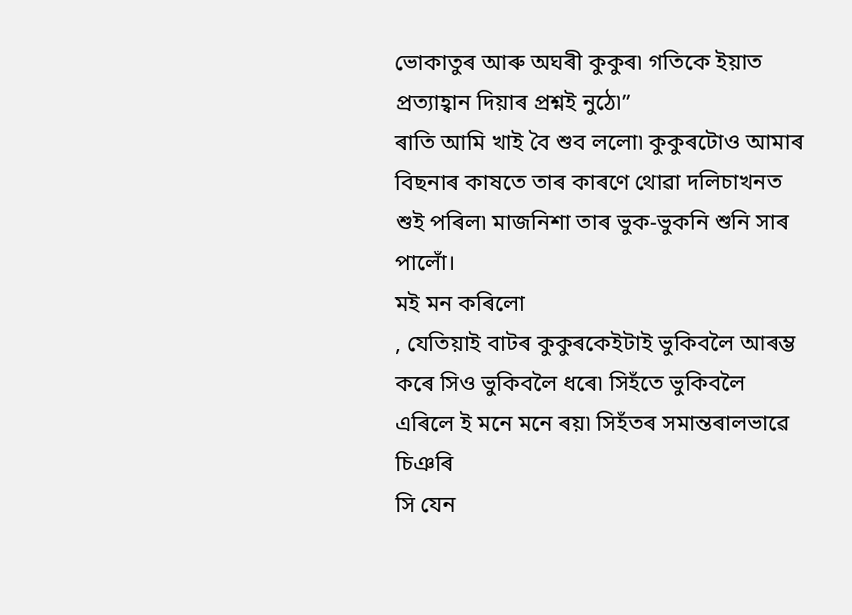ভোকাতুৰ আৰু অঘৰী কুকুৰ৷ গতিকে ইয়াত প্ৰত্যাহ্বান দিয়াৰ প্ৰশ্নই নুঠে৷”
ৰাতি আমি খাই বৈ শুব ললো৷ কুকুৰটোও আমাৰ
বিছনাৰ কাষতে তাৰ কাৰণে থোৱা দলিচাখনত শুই পৰিল৷ মাজনিশা তাৰ ভুক-ভুকনি শুনি সাৰ পালোঁ।
মই মন কৰিলো
, যেতিয়াই বাটৰ কুকুৰকেইটাই ভুকিবলৈ আৰম্ভ
কৰে সিও ভুকিবলৈ ধৰে৷ সিহঁতে ভুকিবলৈ এৰিলে ই মনে মনে ৰয়৷ সিহঁতৰ সমান্তৰালভাৱে চিঞৰি
সি যেন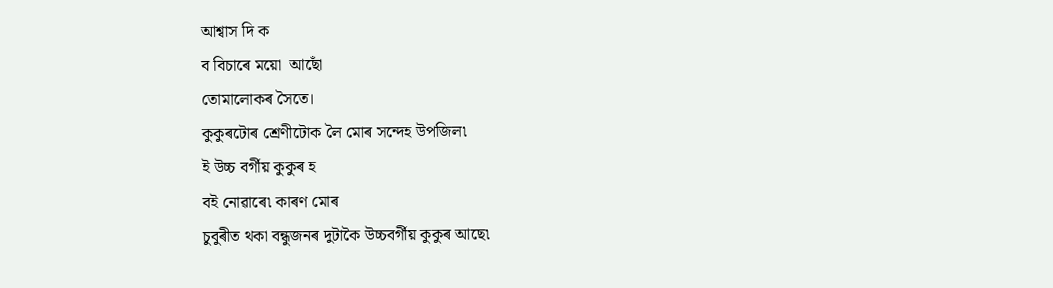আশ্বাস দি ক
ব বিচাৰে ময়ো  আছোঁ
তোমালোকৰ সৈতে।
কুকুৰটোৰ শ্ৰেণীটোক লৈ মোৰ সন্দেহ উপজিল৷
ই উচ্চ বৰ্গীয় কুকুৰ হ
বই নোৱাৰে৷ কাৰণ মোৰ
চুবুৰীত থকা বন্ধুজনৰ দুটাকৈ উচ্চবৰ্গীয় কুকুৰ আছে৷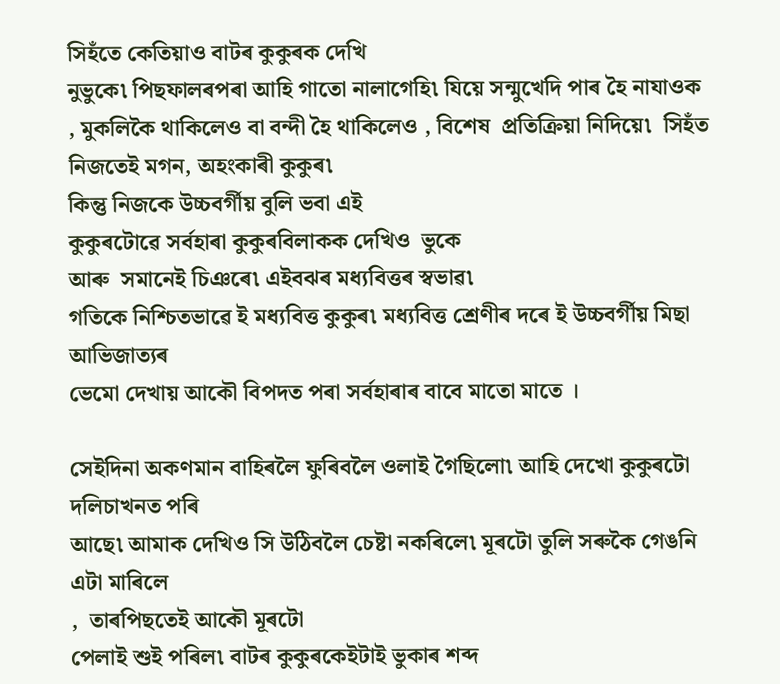সিহঁতে কেতিয়াও বাটৰ কুকুৰক দেখি
নুভুকে৷ পিছফালৰপৰা আহি গাতো নালাগেহি৷ যিয়ে সন্মুখেদি পাৰ হৈ নাযাওক
, মুকলিকৈ থাকিলেও বা বন্দী হৈ থাকিলেও , বিশেষ  প্ৰতিক্ৰিয়া নিদিয়ে৷  সিহঁত নিজতেই মগন, অহংকাৰী কুকুৰ৷
কিন্তু নিজকে উচ্চবৰ্গীয় বুলি ভবা এই
কুকুৰটোৱে সৰ্বহাৰা কুকুৰবিলাকক দেখিও  ভুকে
আৰু  সমানেই চিঞৰে৷ এইবঝৰ মধ্যবিত্তৰ স্বভাৱ৷
গতিকে নিশ্চিতভাৱে ই মধ্যবিত্ত কুকুৰ৷ মধ্যবিত্ত শ্ৰেণীৰ দৰে ই উচ্চবৰ্গীয় মিছা আভিজাত্যৰ
ভেমো দেখায় আকৌ বিপদত পৰা সৰ্বহাৰাৰ বাবে মাতো মাতে ।

সেইদিনা অকণমান বাহিৰলৈ ফুৰিবলৈ ওলাই গৈছিলো৷ আহি দেখো কুকুৰটো দলিচাখনত পৰি
আছে৷ আমাক দেখিও সি উঠিবলৈ চেষ্টা নকৰিলে৷ মূৰটো তুলি সৰুকৈ গেঙনি এটা মাৰিলে
,  তাৰপিছতেই আকৌ মূৰটো
পেলাই শুই পৰিল৷ বাটৰ কুকুৰকেইটাই ভুকাৰ শব্দ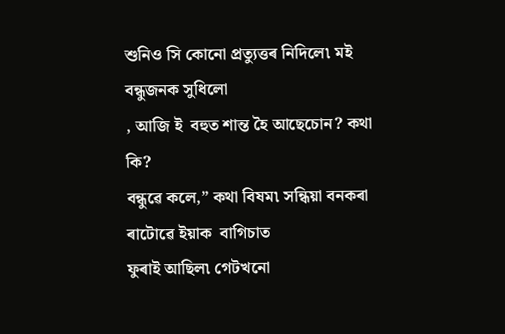শুনিও সি কোনো প্ৰত্যুত্তৰ নিদিলে৷ মই
বন্ধুজনক সুধিলো
, আজি ই  বহুত শান্ত হৈ আছেচোন? কথা কি?
বন্ধুৱে কলে,” কথা বিষম৷ সন্ধিয়া বনকৰা
ৰাটোৱে ইয়াক  বাগিচাত
ফুৰাই আছিল৷ গেটখনো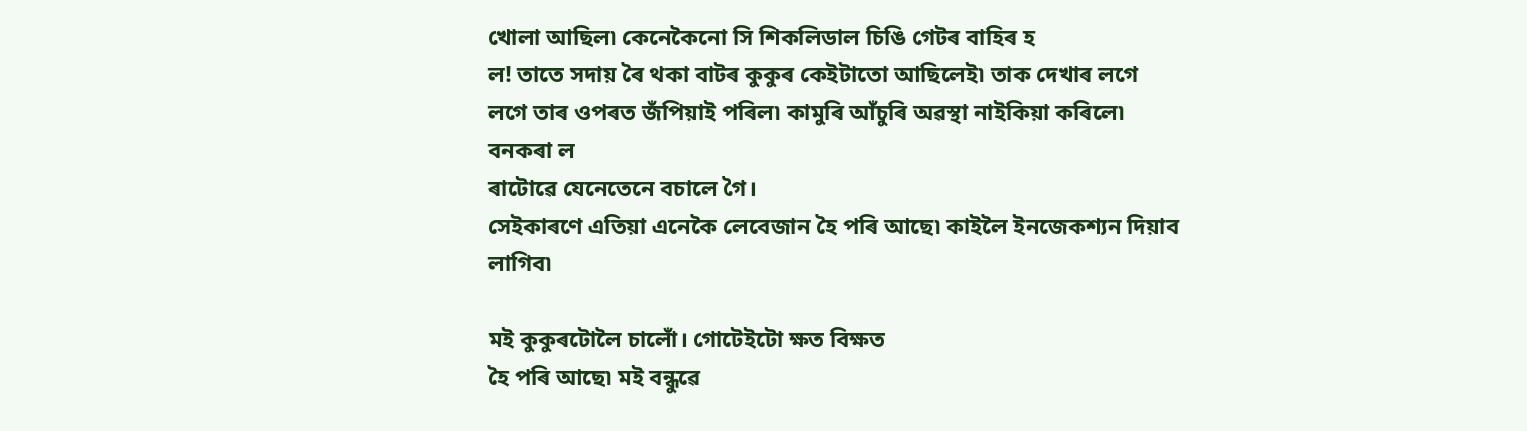খোলা আছিল৷ কেনেকৈনো সি শিকলিডাল চিঙি গেটৰ বাহিৰ হ
ল! তাতে সদায় ৰৈ থকা বাটৰ কুকুৰ কেইটাতো আছিলেই৷ তাক দেখাৰ লগে
লগে তাৰ ওপৰত জঁপিয়াই পৰিল৷ কামুৰি আঁচুৰি অৱস্থা নাইকিয়া কৰিলে৷ বনকৰা ল
ৰাটোৱে যেনেতেনে বচালে গৈ।
সেইকাৰণে এতিয়া এনেকৈ লেবেজান হৈ পৰি আছে৷ কাইলৈ ইনজেকশ্যন দিয়াব লাগিব৷

মই কুকুৰটোলৈ চালোঁ। গোটেইটো ক্ষত বিক্ষত
হৈ পৰি আছে৷ মই বন্ধুৱে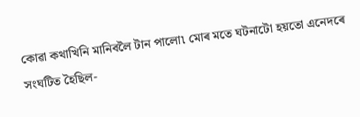কোৱা কথাখিনি মানিবলৈ টান পালো৷ মোৰ মতে ঘটনাটো হয়তো এনেদৰে
সংঘটিত হৈছিল-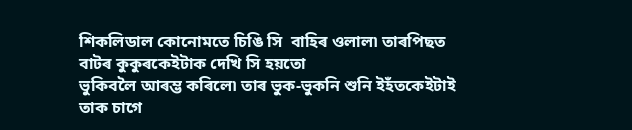শিকলিডাল কোনোমতে চিঙি সি  বাহিৰ ওলাল৷ তাৰপিছত বাটৰ কুকুৰকেইটাক দেখি সি হয়তো
ভুকিবলৈ আৰম্ভ কৰিলে৷ তাৰ ভুক-ভুকনি শুনি ইহঁতকেইটাই তাক চাগে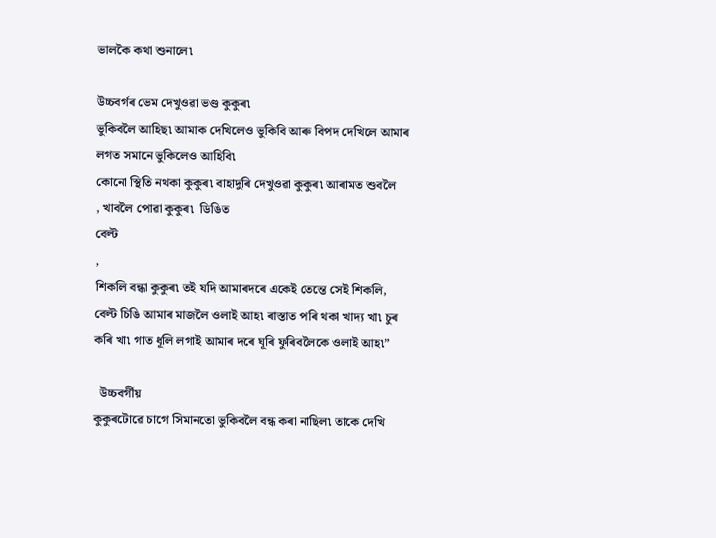ভালকৈ কথা শুনালে৷

উচ্চবৰ্গৰ ভেম দেখুওৱা ভণ্ড কুকুৰ৷
ভুকিবলৈ আহিছ৷ আমাক দেখিলেও ভুকিবি আৰু বিপদ দেখিলে আমাৰ লগত সমানে ভুকিলেও আহিবি৷
কোনো স্থিতি নথকা কুকুৰ৷ বাহাদুৰি দেখুওৱা কুকুৰ৷ আৰামত শুবলৈ
, খাবলৈ পোৱা কুকুৰ৷  ডিঙিত
বেল্ট
,
শিকলি বন্ধা কুকুৰ৷ তই যদি আমাৰদৰে একেই তেন্তে সেই শিকলি, বেল্ট চিঙি আমাৰ মাজলৈ ওলাই আহ৷ ৰাস্তাত পৰি থকা খাদ্য খা৷ চুৰ
কৰি খা৷ গাত ধূলি লগাই আমাৰ দৰে ঘূৰি ফুৰিবলৈকে ওলাই আহ৷”

  উচ্চবৰ্গীয়
কুকুৰটোৱে চাগে সিমানতো ভুকিবলৈ বন্ধ কৰা নাছিল৷ তাকে দেখি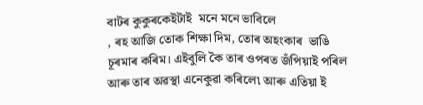বাটৰ কুকুৰকেইটাই  মনে মনে ভাবিলে
, ৰহ আজি তোক শিক্ষা দিম, তোৰ অহংকাৰ  ভাঙি চূৰমাৰ কৰিম। এইবুলি কৈ তাৰ ওপৰত জঁপিয়াই পৰিল
আৰু তাৰ অৱস্থা এনেকুৱা কৰিলে৷ আৰু এতিয়া ই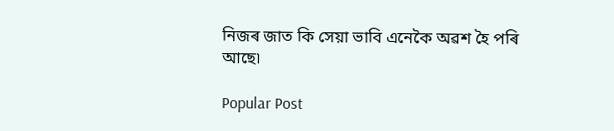নিজৰ জাত কি সেয়া ভাবি এনেকৈ অৱশ হৈ পৰি
আছে৷

Popular Post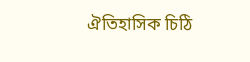ঐতিহাসিক চিঠি